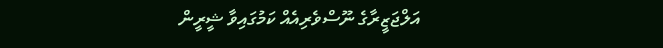އަލްޖަޒީރާގެ ނޫސްވެރިއެއް ކަމުގައިވާ ޝީރީން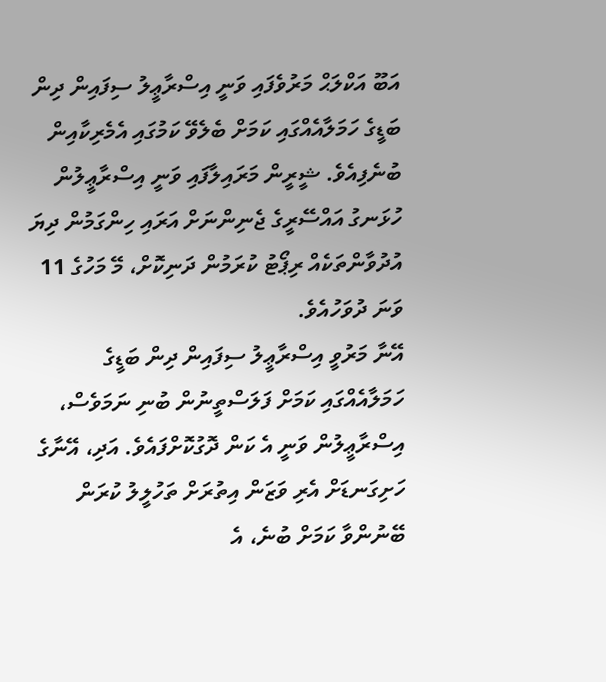އަބޫ އަކްލަޙް މަރުވެފައި ވަނީ އިސްރާޢީލު ސިފައިން ދިން ބަޑީގެ ހަމަލާއެއްގައި ކަމަށް ބެލެވޭ ކަމުގައި އެމެރިކާއިން ބުނެފިއެވެ. ޝީރީން މަރައިލާފައި ވަނީ އިސްރާޢީލުން ހުޅަނގު އައްސޭރީގެ ޖެނިންނަށް އަރައި ހިންގަމުން ދިޔަ އުދުވާންތަކެއް ރިޕޯޓު ކުރަމުން ދަނިކޮށް، މޭ މަހުގެ 11 ވަނަ ދުވަހުއެވެ.
އޭނާ މަރުވީ އިސްރާޢީލު ސިފައިން ދިން ބަޑީގެ ހަމަލާއެއްގައި ކަމަށް ފަލަސްތީނުން ބުނި ނަމަވެސް، އިސްރާޢީލުން ވަނީ އެ ކަން ދޮގުކޮށްފައެވެ. އަދި، އޭނާގެ ހަށިގަނޑަށް އެރި ވަޒަން އިތުރަށް ތަހުލީލު ކުރަން ބޭނުންވާ ކަމަށް ބުނެ، އެ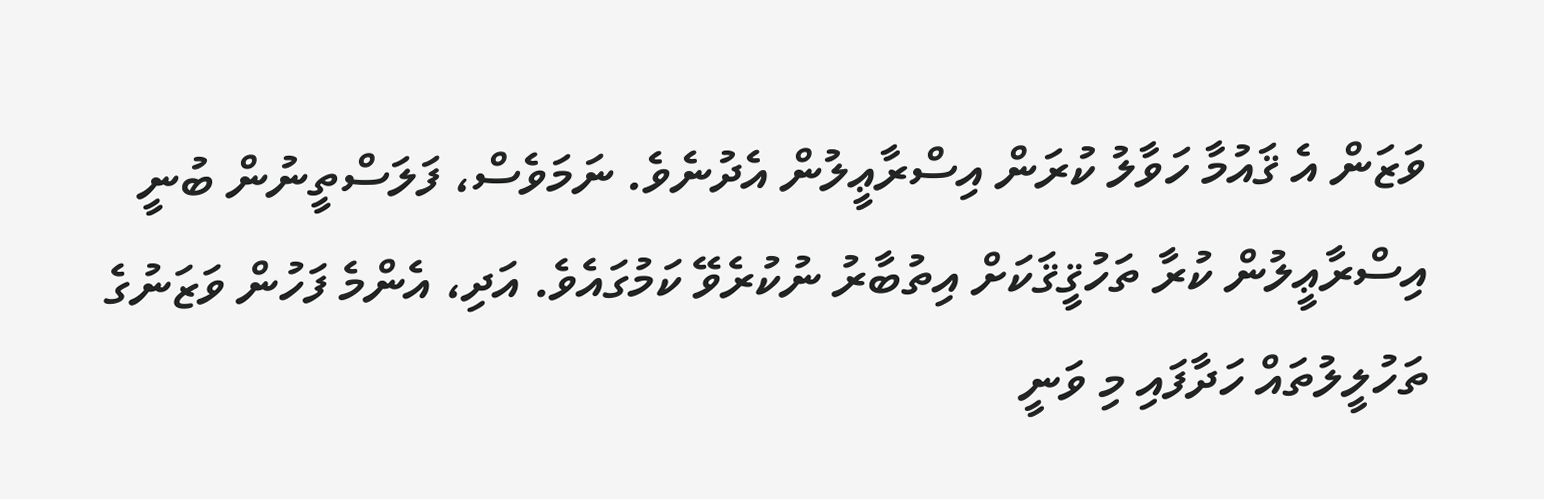ވަޒަން އެ ޤައުމާ ހަވާލު ކުރަން އިސްރާޢީލުން އެދުނެވެ. ނަމަވެސް، ފަލަސްތީނުން ބުނީ އިސްރާޢީލުން ކުރާ ތަހުޤީޤަކަށް އިތުބާރު ނުކުރެވޭ ކަމުގައެވެ. އަދި، އެންމެ ފަހުން ވަޒަނުގެ ތަހުލީލުތައް ހަދާފައި މި ވަނީ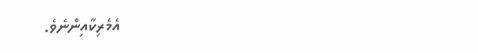އެމެރިކާއިންނެވެ.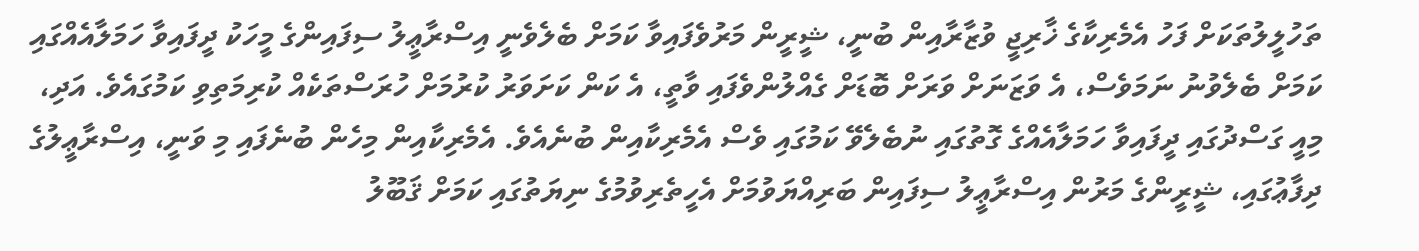ތަހުލީލުތަކަށް ފަހު އެމެރިކާގެ ޚާރިޖީ ވުޒާރާއިން ބުނީ، ޝީރީން މަރުވެފައިވާ ކަމަށް ބެލެވެނީ އިސްރާޢީލު ސިފައިންގެ މީހަކު ދީފައިވާ ހަމަލާއެއްގައި ކަމަށް ބެލެވުނު ނަމަވެސް، އެ ވަޒަނަށް ވަރަށް ބޮޑަށް ގެއްލުންވެފައި ވާތީ، އެ ކަން ކަށަވަރު ކުރުމަށް ހުރަސްތަކެއް ކުރިމަތިވި ކަމުގައެވެ. އަދި، މިއީ ގަސްދުގައި ދީފައިވާ ހަމަލާއެއްގެ ގޮތުގައި ނުބެލެވޭ ކަމުގައި ވެސް އެމެރިކާއިން ބުނެއެވެ. އެމެރިކާއިން މިހެން ބުނެފައި މި ވަނީ، އިސްރާޢީލުގެ ދިފާޢުގައި، ޝީރީންގެ މަރުން އިސްރާޢީލު ސިފައިން ބަރިއްޔަވުމަށް އެހީތެރިވުމުގެ ނިޔަތުގައި ކަމަށް ޤަބޫލު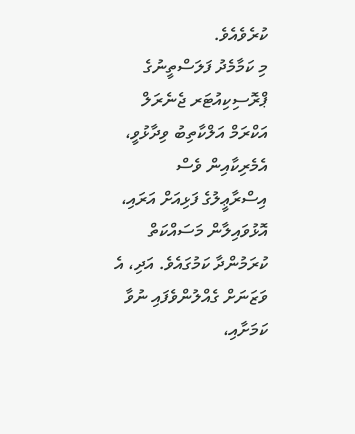ކުރެވެއެވެ.
މި ކަމާމެދު ފަލަސްތީނުގެ ޕްރޮސިކިއުޓަރ ޖެނެރަލް އަކްރަމް އަލްކާތިބު ވިދާޅުވީ، އެމެރިކާއިން ވެސް އިސްރާޢީލުގެ ފަޅިއަށް އަރައި، އޮޅުވައިލާން މަސައްކަތް ކުރަމުންދާ ކަމުގައެވެ. އަދި، އެ ވަޒަނަށް ގެއްލުންވެފައި ނުވާ ކަމަށާއި،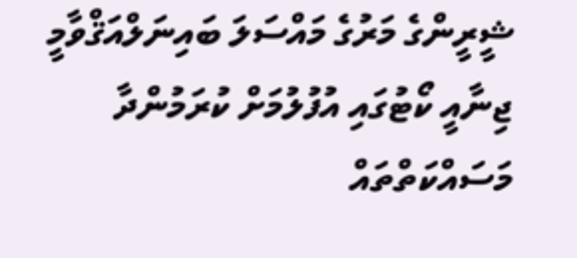ޝީރީންގެ މަރުގެ މައްސަލަ ބައިނަލްއަޤްވާމީ ޖިނާއީ ކޯޓުގައި އުފުލުމަށް ކުރަމުންދާ މަސައްކަތްތައް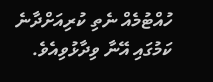ހުއްޓުމެއް ނެތި ކުރިއަށްދާނެ ކަމުގައި އޭނާ ވިދާޅުވިއެވެ.